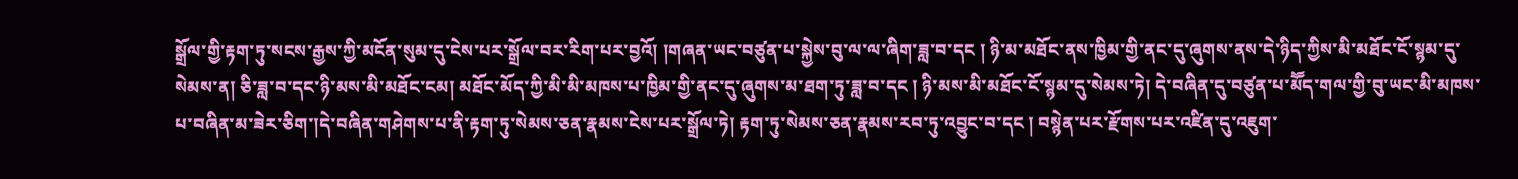སྒྲོལ་གྱི་རྟག་ཏུ་སངས་རྒྱས་ཀྱི་མངོན་སུམ་དུ་ངེས་པར་སྒྲོལ་བར་རིག་པར་བྱའོ། །གཞན་ཡང་བཙུན་པ་སྐྱེས་བུ་ལ་ལ་ཞིག་ཟླ་བ་དང ། ཉི་མ་མཐོང་ནས་ཁྱིམ་གྱི་ནང་དུ་ཞུགས་ནས་དེ་ཉིད་ཀྱིས་མི་མཐོང་ངོ་སྙམ་དུ་སེམས་ན། ཅི་ཟླ་བ་དང་ཉི་མས་མི་མཐོང་ངམ། མཐོང་མོད་ཀྱི་མི་མི་མཁས་པ་ཁྱིམ་གྱི་ནང་དུ་ཞུགས་མ་ཐག་ཏུ་ཟླ་བ་དང ། ཉི་མས་མི་མཐོང་ངོ་སྙམ་དུ་སེམས་ཏེ། དེ་བཞིན་དུ་བཙུན་པ་མཽད་གལ་གྱི་བུ་ཡང་མི་མཁས་པ་བཞིན་མ་ཟེར་ཅིག་།དེ་བཞིན་གཤེགས་པ་ནི་རྟག་ཏུ་སེམས་ཅན་རྣམས་ངེས་པར་སྒྲོལ་ཏེ། རྟག་ཏུ་སེམས་ཅན་རྣམས་རབ་ཏུ་འབྱུང་བ་དང ། བསྙེན་པར་རྫོགས་པར་འཛིན་དུ་འཇུག་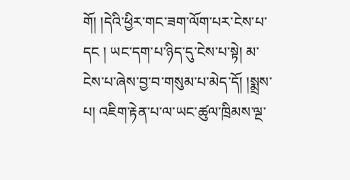གོ། །དེའི་ཕྱིར་གང་ཟག་ལོག་པར་ངེས་པ་དང ། ཡང་དག་པ་ཉིད་དུ་ངེས་པ་སྟེ། མ་ངེས་པ་ཞེས་བྱ་བ་གསུམ་པ་མེད་དོ། །སྨྲས་པ། འཇིག་རྟེན་པ་ལ་ཡང་ཚུལ་ཁྲིམས་ལྔ་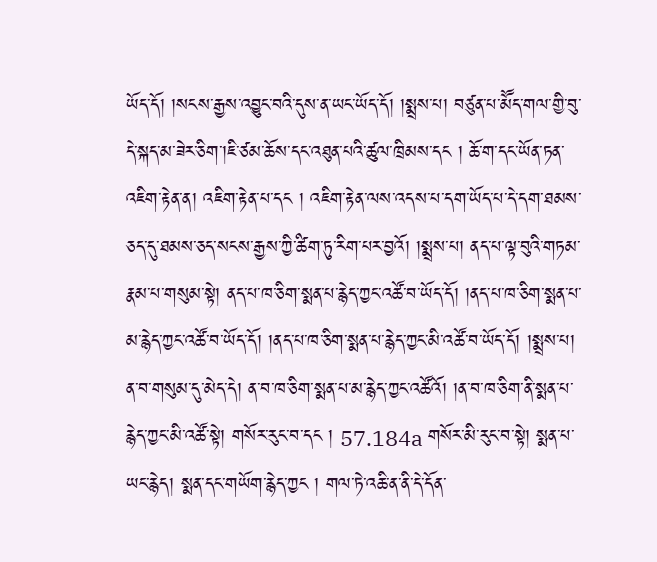ཡོད་དོ། །སངས་རྒྱས་འབྱུང་བའི་དུས་ན་ཡང་ཡོད་དོ། །སྨྲས་པ། བཙུན་པ་མཽད་གལ་གྱི་བུ་དེ་སྐད་མ་ཟེར་ཅིག་།ཇི་ཙམ་ཆོས་དང་འཐུན་པའི་ཚུལ་ཁྲིམས་དང ། ཆོ་ག་དང་ཡོན་ཏན་འཇིག་རྟེན་ན། འཇིག་རྟེན་པ་དང ། འཇིག་རྟེན་ལས་འདས་པ་དག་ཡོད་པ་དེ་དག་ཐམས་ཅད་དུ་ཐམས་ཅད་སངས་རྒྱས་ཀྱི་ཚིག་ཏུ་རིག་པར་བྱའོ། །སྨྲས་པ། ནད་པ་ལྟ་བུའི་གཏམ་རྣམ་པ་གསུམ་སྟེ། ནད་པ་ཁ་ཅིག་སྨན་པ་རྙེད་ཀྱང་འཚོ་བ་ཡོད་དོ། །ནད་པ་ཁ་ཅིག་སྨན་པ་མ་རྙེད་ཀྱང་འཚོ་བ་ཡོད་དོ། །ནད་པ་ཁ་ཅིག་སྨན་པ་རྙེད་ཀྱང་མི་འཚོ་བ་ཡོད་དོ། །སྨྲས་པ། ན་བ་གསུམ་དུ་མེད་དེ། ན་བ་ཁ་ཅིག་སྨན་པ་མ་རྙེད་ཀྱང་འཚོའོ། །ན་བ་ཁ་ཅིག་ནི་སྨན་པ་རྙེད་ཀྱང་མི་འཚོ་སྟེ། གསོར་རུང་བ་དང ། 57.184a གསོར་མི་རུང་བ་སྟེ། སྨན་པ་ཡང་རྙེད། སྨན་དང་གཡོག་རྙེད་ཀྱང ། གལ་ཏེ་འཆི་ན་ནི་དེ་དོན་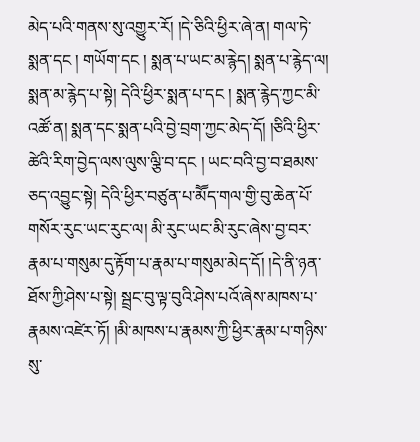མེད་པའི་གནས་སུ་འགྱུར་རོ། །དེ་ཅིའི་ཕྱིར་ཞེ་ན། གལ་ཏེ་སྨན་དང ། གཡོག་དང ། སྨན་པ་ཡང་མ་རྙེད། སྨན་པ་རྙེད་ལ། སྨན་མ་རྙེད་པ་སྟེ། དེའི་ཕྱིར་སྨན་པ་དང ། སྨན་རྙེད་ཀྱང་མི་འཚོ་ན། སྨན་དང་སྨན་པའི་བྱེ་བྲག་ཀྱང་མེད་དོ། །ཅིའི་ཕྱིར་ཚེའི་རིག་བྱེད་ལས་ལུས་ལྕི་བ་དང ། ཡང་བའི་བྱ་བ་ཐམས་ཅད་འབྱུང་སྟེ། དེའི་ཕྱིར་བཙུན་པ་མཽད་གལ་གྱི་བུ་ཆེན་པོ་གསོར་རུང་ཡང་རུང་ལ། མི་རུང་ཡང་མི་རུང་ཞེས་བྱ་བར་རྣམ་པ་གསུམ་དུ་རྟོག་པ་རྣམ་པ་གསུམ་མེད་དོ། །དེ་ནི་ཉན་ཐོས་ཀྱི་ཤེས་པ་སྟེ། སྦྲང་བུ་ལྟ་བུའི་ཤེས་པའོ་ཞེས་མཁས་པ་རྣམས་འཛེར་ཏོ། །མི་མཁས་པ་རྣམས་ཀྱི་ཕྱིར་རྣམ་པ་གཉིས་སུ་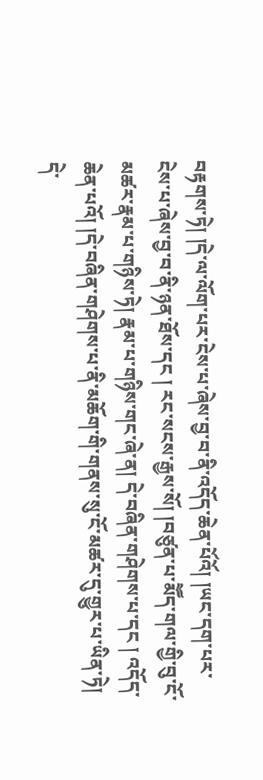བརྟགས་ཏེ། །དེ་ལ་ལོག་པར་ངེས་པ་ཞེས་བྱ་བ་ནི་འདོད་ཆེན་པོའོ། །ཡང་དག་པར་ངེས་པ་ཞེས་བྱ་བ་ནི་ཉན་ཐོས་དང ། རང་སངས་རྒྱས་སོ། །བཙུན་པ་མཽད་གལ་གྱི་བུ་ངོ་མཚར་རྣམ་པ་གཉིས་ཏེ། རྣམ་པ་གཉིས་གང་ཞེ་ན། དེ་བཞིན་གཤེགས་པ་དང ། འདོད་ཆེན་པའོ། །དེ་བཞིན་གཤེགས་པ་ནི་མཆོག་གི་གནས་སུ་ངོ་མཚར་དུ་གྱུར་པ་ཡིན་ཏེ། དེ་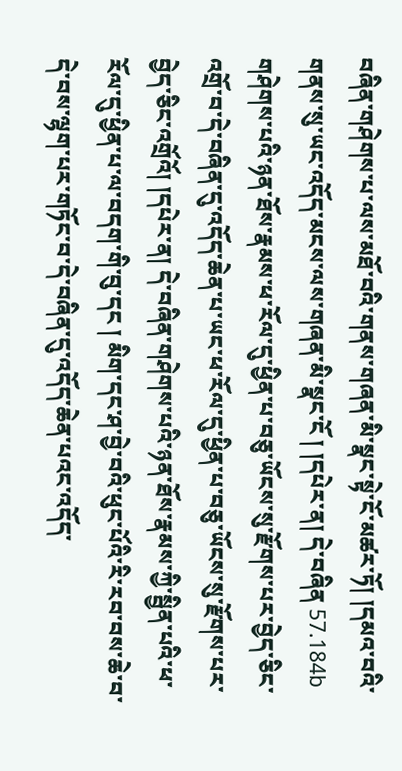བཞིན་གཤེགས་པ་ལས་མཐོ་བའི་གནས་གཞན་མི་སྣང་སྟེ་ངོ་མཚར་ཏོ། །དམའ་བའི་གནས་སུ་ཡང་འདོད་མངས་ལས་གཞན་མི་སྣང་ངོ ། །དཔེར་ན། དེ་བཞིན 57.184b གཤེགས་པའི་ཉན་ཐོས་རྣམས་ཕ་རོལ་དུ་ཕྱིན་པ་བཅུ་ཡོངས་སུ་རྫོགས་པར་བྱེད་ཅིང་འགྲོ་བ་དེ་བཞིན་དུ་འདོད་ཆེན་པ་ཡང་ཕ་རོལ་དུ་ཕྱིན་པ་བཅུ་ཡོངས་སུ་རྫོགས་པར་བྱེད་ཅིང་འགྲོའོ། །དཔེར་ན། དེ་བཞིན་གཤེགས་པའི་ཉན་ཐོས་རྣམས་ཀྱི་སྦྱིན་པའི་ཕ་རོལ་དུ་ཕྱིན་པ་ལ་བདག་གི་བུ་དང ། མིག་དང་ཤ་བྱེ་བའི་ཕུང་པོའི་རི་རབ་བས་ཆེ་བ་དེ་བས་ལྷག་པར་གཏོང་བ་དེ་བཞིན་དུ་འདོད་ཆེན་པའང་འདོད་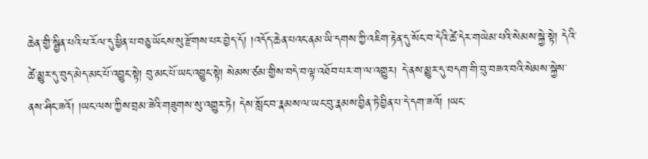ཆེན་གྱི་སྦྱིན་པའི་ཕ་རོལ་དུ་ཕྱིན་པ་བཅུ་ཡོངས་སུ་རྫོགས་པར་བྱེད་དོ། །འདོད་ཆེན་པའང་ནམ་ཡི་དགས་ཀྱི་འཇིག་རྟེན་དུ་སོང་བ་དེའི་ཚེ་དེར་གཡེམ་པའི་སེམས་སྐྱེ་སྟེ། དེའི་ཚེ་མྱུར་དུ་བུད་མེད་མང་པོ་འབྱུང་སྟེ། བུ་མང་པོ་ཡང་འབྱུང་སྟེ། སེམས་ཙམ་གྱིས་བདེ་བ་ལྟ་འཐོབ་པར་ག་ལ་འགྱུར། དེ་ནས་མྱུར་དུ་བདག་གི་བུ་བཟའ་བའི་སེམས་སྐྱེས་ནས་ཤིང་ཟའོ། །ཡང་ལས་ཀྱིས་བྲམ་ཟེའི་གཟུགས་སུ་འགྱུར་ཏེ། དེས་སློང་བ་རྣམས་ལ་ཡང་བུ་རྣམས་བྱིན་ཏེ་བྱིན་པ་དེ་དག་ཟའོ། །ཡང་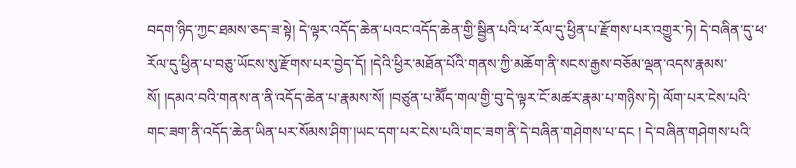བདག་ཉིད་ཀྱང་ཐམས་ཅད་ཟ་སྟེ། དེ་ལྟར་འདོད་ཆེན་པའང་འདོད་ཆེན་གྱི་སྦྱིན་པའི་ཕ་རོལ་དུ་ཕྱིན་པ་རྫོགས་པར་འགྱུར་ཏེ། དེ་བཞིན་དུ་ཕ་རོལ་དུ་ཕྱིན་པ་བཅུ་ཡོངས་སུ་རྫོགས་པར་བྱེད་དོ། །དེའི་ཕྱིར་མཐོན་པོའི་གནས་ཀྱི་མཆོག་ནི་སངས་རྒྱས་བཅོམ་ལྡན་འདས་རྣམས་སོ། །དམའ་བའི་གནས་ན་ནི་འདོད་ཆེན་པ་རྣམས་སོ། །བཙུན་པ་མཽད་གལ་གྱི་བུ་དེ་ལྟར་ངོ་མཚར་རྣམ་པ་གཉིས་ཏེ། ལོག་པར་ངེས་པའི་གང་ཟག་ནི་འདོད་ཆེན་ཡིན་པར་སོམས་ཤིག་།ཡང་དག་པར་ངེས་པའི་གང་ཟག་ནི་དེ་བཞིན་གཤེགས་པ་དང ། དེ་བཞིན་གཤེགས་པའི་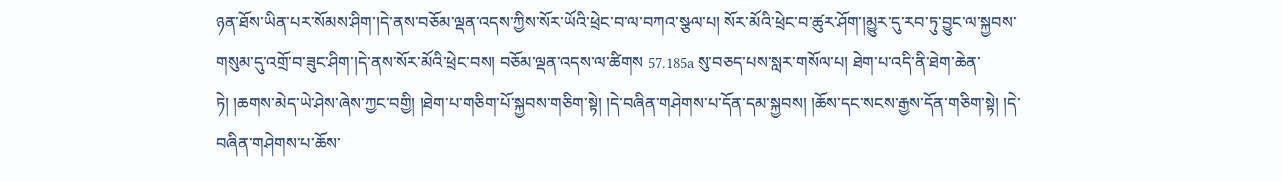ཉན་ཐོས་ཡིན་པར་སོམས་ཤིག་།དེ་ནས་བཅོམ་ལྡན་འདས་ཀྱིས་སོར་ཡོའི་ཕྲེང་བ་ལ་བཀའ་སྩལ་པ། སོར་མོའི་ཕྲེང་བ་ཚུར་ཤོག་།མྱུར་དུ་རབ་ཏུ་བྱུང་ལ་སྐྱབས་གསུམ་དུ་འགྲོ་བ་ཟུང་ཤིག་།དེ་ནས་སོར་མོའི་ཕྲེང་བས། བཅོམ་ལྡན་འདས་ལ་ཚིགས 57.185a སུ་བཅད་པས་སླར་གསོལ་པ། ཐེག་པ་འདི་ནི་ཐེག་ཆེན་ཏེ། །ཆགས་མེད་ཡེ་ཤེས་ཞེས་ཀྱང་བགྱི། །ཐེག་པ་གཅིག་པོ་སྐྱབས་གཅིག་སྟེ། །དེ་བཞིན་གཤེགས་པ་དོན་དམ་སྐྱབས། །ཆོས་དང་སངས་རྒྱས་དོན་གཅིག་སྟེ། །དེ་བཞིན་གཤེགས་པ་ཆོས་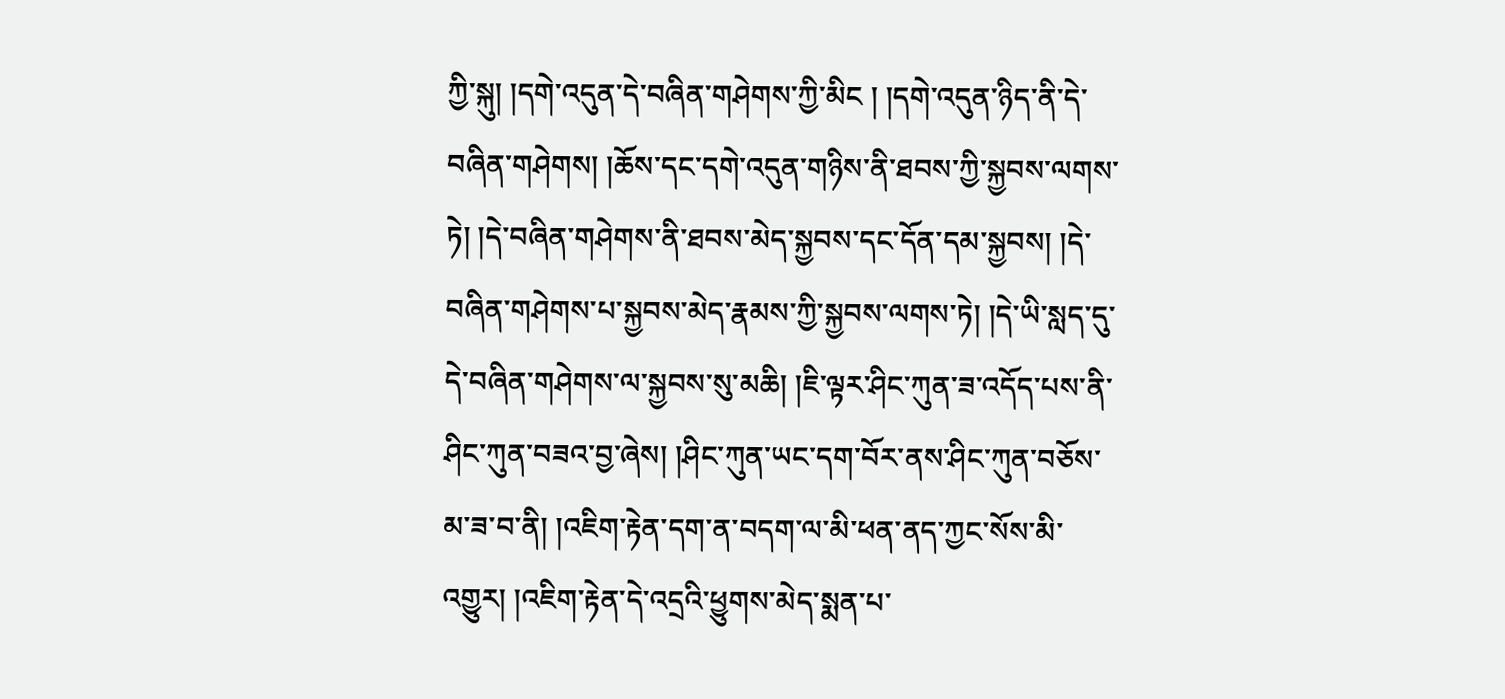ཀྱི་སྐུ། །དགེ་འདུན་དེ་བཞིན་གཤེགས་ཀྱི་མིང ། །དགེ་འདུན་ཉིད་ནི་དེ་བཞིན་གཤེགས། །ཆོས་དང་དགེ་འདུན་གཉིས་ནི་ཐབས་ཀྱི་སྐྱབས་ལགས་ཏེ། །དེ་བཞིན་གཤེགས་ནི་ཐབས་མེད་སྐྱབས་དང་དོན་དམ་སྐྱབས། །དེ་བཞིན་གཤེགས་པ་སྐྱབས་མེད་རྣམས་ཀྱི་སྐྱབས་ལགས་ཏེ། །དེ་ཡི་སླད་དུ་དེ་བཞིན་གཤེགས་ལ་སྐྱབས་སུ་མཆི། །ཇི་ལྟར་ཤིང་ཀུན་ཟ་འདོད་པས་ནི་ཤིང་ཀུན་བཟའ་བྱ་ཞེས། །ཤིང་ཀུན་ཡང་དག་བོར་ནས་ཤིང་ཀུན་བཅོས་མ་ཟ་བ་ནི། །འཇིག་རྟེན་དག་ན་བདག་ལ་མི་ཕན་ནད་ཀྱང་སོས་མི་འགྱུར། །འཇིག་རྟེན་དེ་འདྲའི་ཕྱུགས་མེད་སྨན་པ་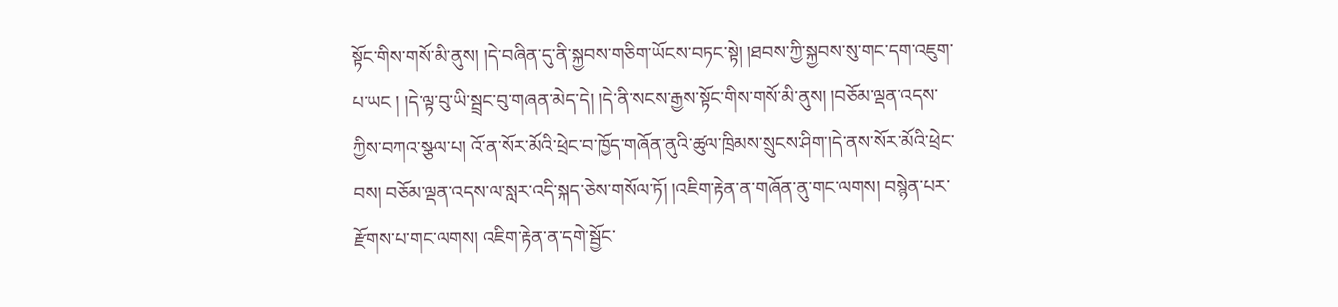སྟོང་གིས་གསོ་མི་ནུས། །དེ་བཞིན་དུ་ནི་སྐྱབས་གཅིག་ཡོངས་བཏང་སྟེ། །ཐབས་ཀྱི་སྐྱབས་སུ་གང་དག་འཇུག་པ་ཡང ། །དེ་ལྟ་བུ་ཡི་སྦྲང་བུ་གཞན་མེད་དེ། །དེ་ནི་སངས་རྒྱས་སྟོང་གིས་གསོ་མི་ནུས། །བཅོམ་ལྡན་འདས་ཀྱིས་བཀའ་སྩལ་པ། འོ་ན་སོར་མོའི་ཕྲེང་བ་ཁྱོད་གཞོན་ནུའི་ཚུལ་ཁྲིམས་སྲུངས་ཤིག་།དེ་ནས་སོར་མོའི་ཕྲེང་བས། བཅོམ་ལྡན་འདས་ལ་སླར་འདི་སྐད་ཅེས་གསོལ་ཏོ། །འཇིག་རྟེན་ན་གཞོན་ནུ་གང་ལགས། བསྙེན་པར་རྫོགས་པ་གང་ལགས། འཇིག་རྟེན་ན་དགེ་སྦྱོང་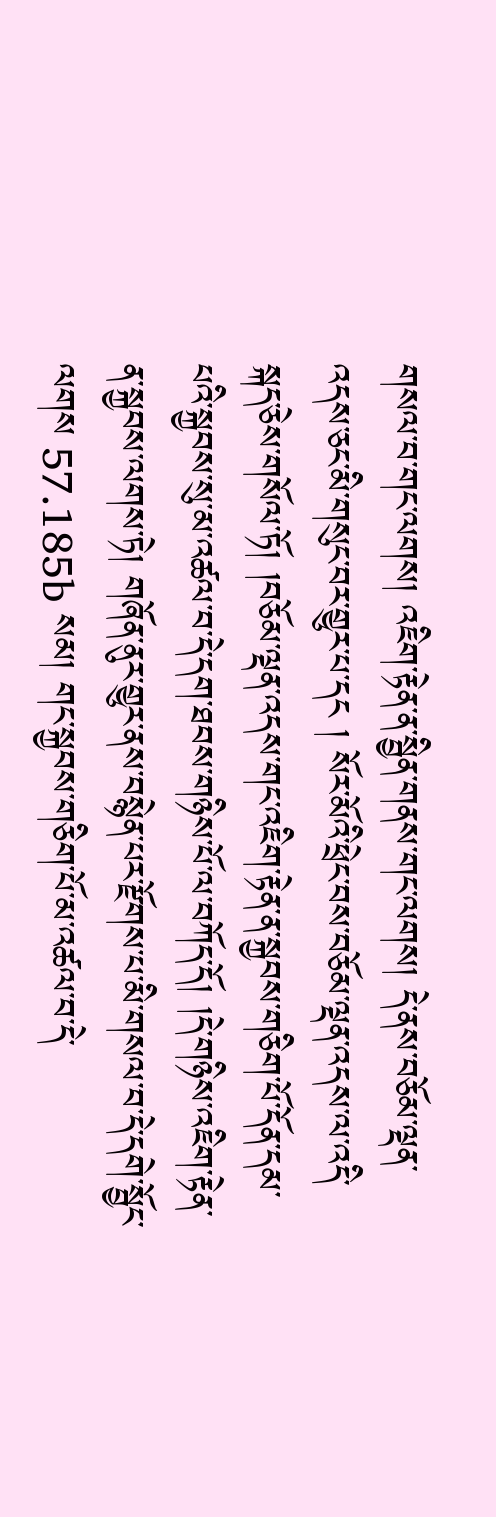གསལ་བ་གང་ལགས། འཇིག་རྟེན་ན་སྦྱིན་གནས་གང་ལགས། དེ་ནས་བཅོམ་ལྡན་འདས་ཅང་མི་གསུང་བར་གྱུར་པ་དང ། སོར་མོའི་ཕྲེང་བས་བཅོམ་ལྡན་འདས་ལ་འདི་སྐད་ཅེས་གསོལ་ཏོ། །བཅོམ་ལྡན་འདས་གང་འཇིག་རྟེན་ན་སྐྱབས་གཅིག་པོ་དོན་དམ་པའི་སྐྱབས་སུ་མ་འཚལ་བ་དེ་དག་ཐབས་གཉིས་པོ་ལ་བཀོད་དོ། །དེ་གཉིས་འཇིག་རྟེན་ན་སྐྱབས་ལགས་ཏེ། གཞོན་ནུར་གྱུར་ནས་བསྙེན་པར་རྫོགས་པ་མི་གསལ་བ་དེ་དགེ་སྦྱོང་ལགས 57.185b སམ། གང་སྐྱབས་གཅིག་པོ་མ་འཚལ་བ་དེ་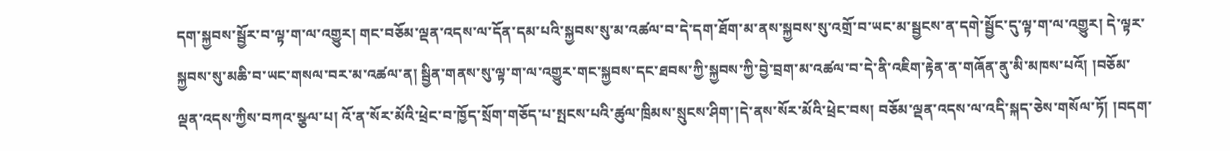དག་སྐྱབས་སྦྱོར་བ་ལྟ་ག་ལ་འགྱུར། གང་བཅོམ་ལྡན་འདས་ལ་དོན་དམ་པའི་སྐྱབས་སུ་མ་འཚལ་བ་དེ་དག་ཐོག་མ་ནས་སྐྱབས་སུ་འགྲོ་བ་ཡང་མ་སྦྱངས་ན་དགེ་སྦྱོང་དུ་ལྟ་ག་ལ་འགྱུར། དེ་ལྟར་སྐྱབས་སུ་མཆི་བ་ཡང་གསལ་བར་མ་འཚལ་ན། སྦྱིན་གནས་སུ་ལྟ་ག་ལ་འགྱུར་གང་སྐྱབས་དང་ཐབས་ཀྱི་སྐྱབས་ཀྱི་བྱེ་བྲག་མ་འཚལ་བ་དེ་ནི་འཇིག་རྟེན་ན་གཞོན་ནུ་མི་མཁས་པའོ། །བཅོམ་ལྡན་འདས་ཀྱིས་བཀའ་སྩལ་པ། འོ་ན་སོར་མོའི་ཕྲེང་བ་ཁྱོད་སྲོག་གཅོད་པ་སྤངས་པའི་ཚུལ་ཁྲིམས་སྲུངས་ཤིག་།དེ་ནས་སོར་མོའི་ཕྲེང་བས། བཅོམ་ལྡན་འདས་ལ་འདི་སྐད་ཅེས་གསོལ་ཏོ། །བདག་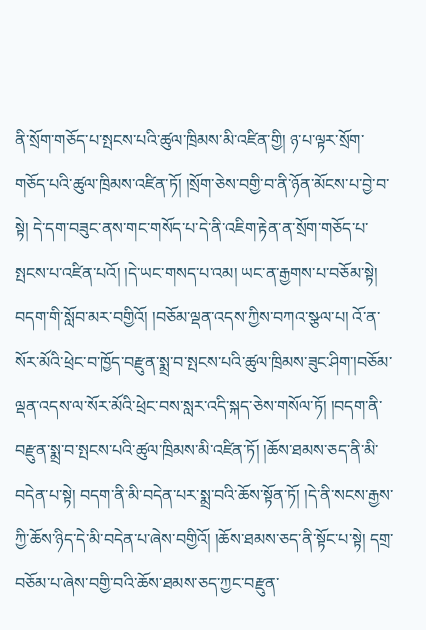ནི་སྲོག་གཅོད་པ་སྤངས་པའི་ཚུལ་ཁྲིམས་མི་འཛིན་གྱི། ཉ་པ་ལྟར་སྲོག་གཅོད་པའི་ཚུལ་ཁྲིམས་འཛིན་ཏོ། །སྲོག་ཅེས་བགྱི་བ་ནི་ཉོན་མོངས་པ་བྱེ་བ་སྟེ། དེ་དག་བཟུང་ནས་གང་གསོད་པ་དེ་ནི་འཇིག་རྟེན་ན་སྲོག་གཅོད་པ་སྤངས་པ་འཛིན་པའོ། །དེ་ཡང་གསད་པ་འམ། ཡང་ན་རྒྱགས་པ་བཅོམ་སྟེ། བདག་གི་སློབ་མར་བགྱིའོ། །བཅོམ་ལྡན་འདས་ཀྱིས་བཀའ་སྩལ་པ། འོ་ན་སོར་མོའི་ཕྲེང་བ་ཁྱོད་བརྫུན་སྨྲ་བ་སྤངས་པའི་ཚུལ་ཁྲིམས་ཟུང་ཤིག་།བཅོམ་ལྡན་འདས་ལ་སོར་མོའི་ཕྲེང་བས་སླར་འདི་སྐད་ཅེས་གསོལ་ཏོ། །བདག་ནི་བརྫུན་སྨྲ་བ་སྤངས་པའི་ཚུལ་ཁྲིམས་མི་འཛིན་ཏོ། །ཆོས་ཐམས་ཅད་ནི་མི་བདེན་པ་སྟེ། བདག་ནི་མི་བདེན་པར་སྨྲ་བའི་ཆོས་སྟོན་ཏོ། །དེ་ནི་སངས་རྒྱས་ཀྱི་ཆོས་ཉིད་དེ་མི་བདེན་པ་ཞེས་བགྱིའོ། །ཆོས་ཐམས་ཅད་ནི་སྟོང་པ་སྟེ། དགྲ་བཅོམ་པ་ཞེས་བགྱི་བའི་ཆོས་ཐམས་ཅད་ཀྱང་བརྫུན་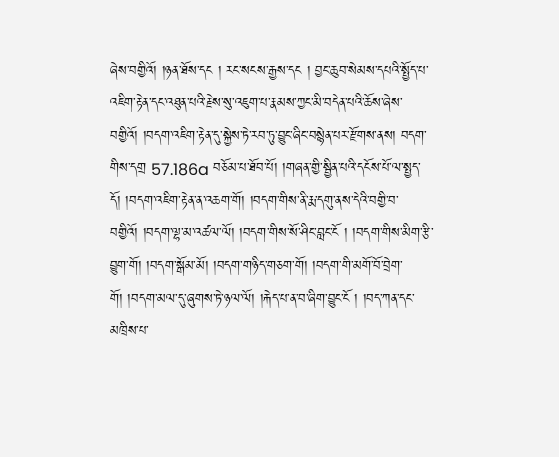ཞེས་བགྱིའོ། །ཉན་ཐོས་དང ། རང་སངས་རྒྱས་དང ། བྱང་ཆུབ་སེམས་དཔའི་སྤྱོད་པ་འཇིག་རྟེན་དང་འཐུན་པའི་རྗེས་སུ་འཇུག་པ་རྣམས་ཀྱང་མི་བདེན་པའི་ཆོས་ཞེས་བགྱིའོ། །བདག་འཇིག་རྟེན་དུ་སྐྱེས་ཏེ་རབ་ཏུ་བྱུང་ཞིང་བསྙེན་པར་རྫོགས་ནས། བདག་གིས་དགྲ 57.186a བཅོམ་པ་ཐོབ་པོ། །གཞན་གྱི་སྦྱིན་པའི་དངོས་པོ་ལ་སྤྱད་དོ། །བདག་འཇིག་རྟེན་ན་འཆག་གོ། །བདག་གིས་ནི་རྨ་དགུ་ནས་དེའི་བགྱི་བ་བགྱིའོ། །བདག་ལྷ་མ་འཚལ་ལོ། །བདག་གིས་སོ་ཤིང་བླང་ངོ ། །བདག་གིས་མིག་རྩི་བྱུག་གོ། །བདག་སྒོམ་མོ། །བདག་གཉིད་གཅག་གོ། །བདག་གི་མགོ་བོ་བྲེག་གོ། །བདག་མལ་དུ་ཞུགས་ཏེ་ཉལ་ལོ། །རྐེད་པ་ན་བ་ཞིག་བྱུང་ངོ ། །བད་ཀན་དང་མཁྲིས་པ་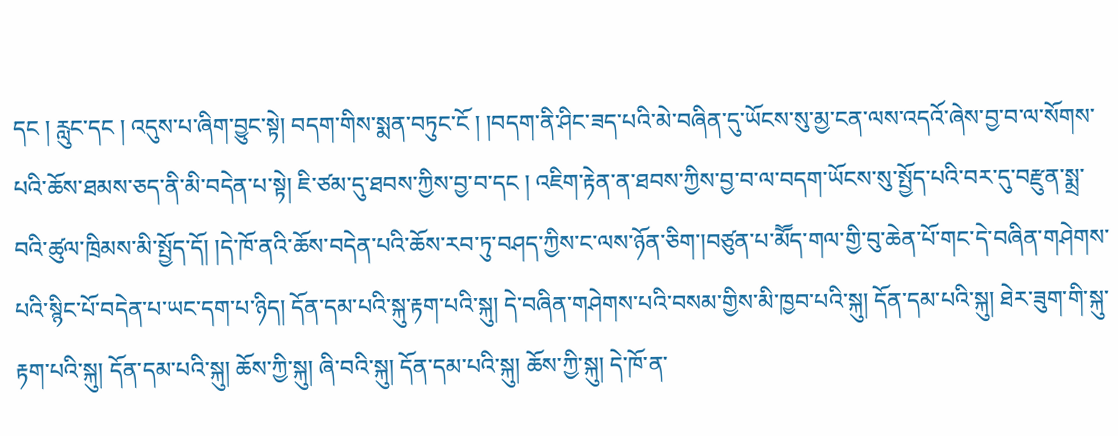དང ། རླུང་དང ། འདུས་པ་ཞིག་བྱུང་སྟེ། བདག་གིས་སྨན་བཏུང་ངོ ། །བདག་ནི་ཤིང་ཟད་པའི་མེ་བཞིན་དུ་ཡོངས་སུ་མྱ་ངན་ལས་འདའོ་ཞེས་བྱ་བ་ལ་སོགས་པའི་ཆོས་ཐམས་ཅད་ནི་མི་བདེན་པ་སྟེ། ཇི་ཙམ་དུ་ཐབས་ཀྱིས་བྱ་བ་དང ། འཇིག་རྟེན་ན་ཐབས་ཀྱིས་བྱ་བ་ལ་བདག་ཡོངས་སུ་སྤྱོད་པའི་བར་དུ་བརྫུན་སྨྲ་བའི་ཚུལ་ཁྲིམས་མི་སྤྱོད་དོ། །དེ་ཁོ་ནའི་ཆོས་བདེན་པའི་ཆོས་རབ་ཏུ་བཤད་ཀྱིས་ང་ལས་ཉོན་ཅིག་།བཙུན་པ་མཽད་གལ་གྱི་བུ་ཆེན་པོ་གང་དེ་བཞིན་གཤེགས་པའི་སྙིང་པོ་བདེན་པ་ཡང་དག་པ་ཉིད། དོན་དམ་པའི་སྐུ་རྟག་པའི་སྐུ། དེ་བཞིན་གཤེགས་པའི་བསམ་གྱིས་མི་ཁྱབ་པའི་སྐུ། དོན་དམ་པའི་སྐུ། ཐེར་ཟུག་གི་སྐུ་རྟག་པའི་སྐུ། དོན་དམ་པའི་སྐུ། ཆོས་ཀྱི་སྐུ། ཞི་བའི་སྐུ། དོན་དམ་པའི་སྐུ། ཆོས་ཀྱི་སྐུ། དེ་ཁོ་ན་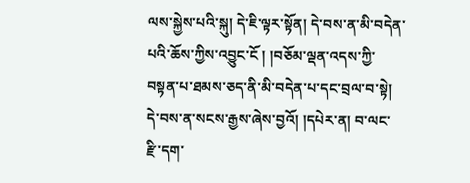ལས་སྐྱེས་པའི་སྐུ། དེ་ཇི་ལྟར་སྟོན། དེ་བས་ན་མི་བདེན་པའི་ཆོས་ཀྱིས་འབྱུང་ངོ ། །བཅོམ་ལྡན་འདས་ཀྱི་བསྟན་པ་ཐམས་ཅད་ནི་མི་བདེན་པ་དང་བྲལ་བ་སྟེ། དེ་བས་ན་སངས་རྒྱས་ཞེས་བྱའོ། །དཔེར་ན། བ་ལང་རྫི་དག་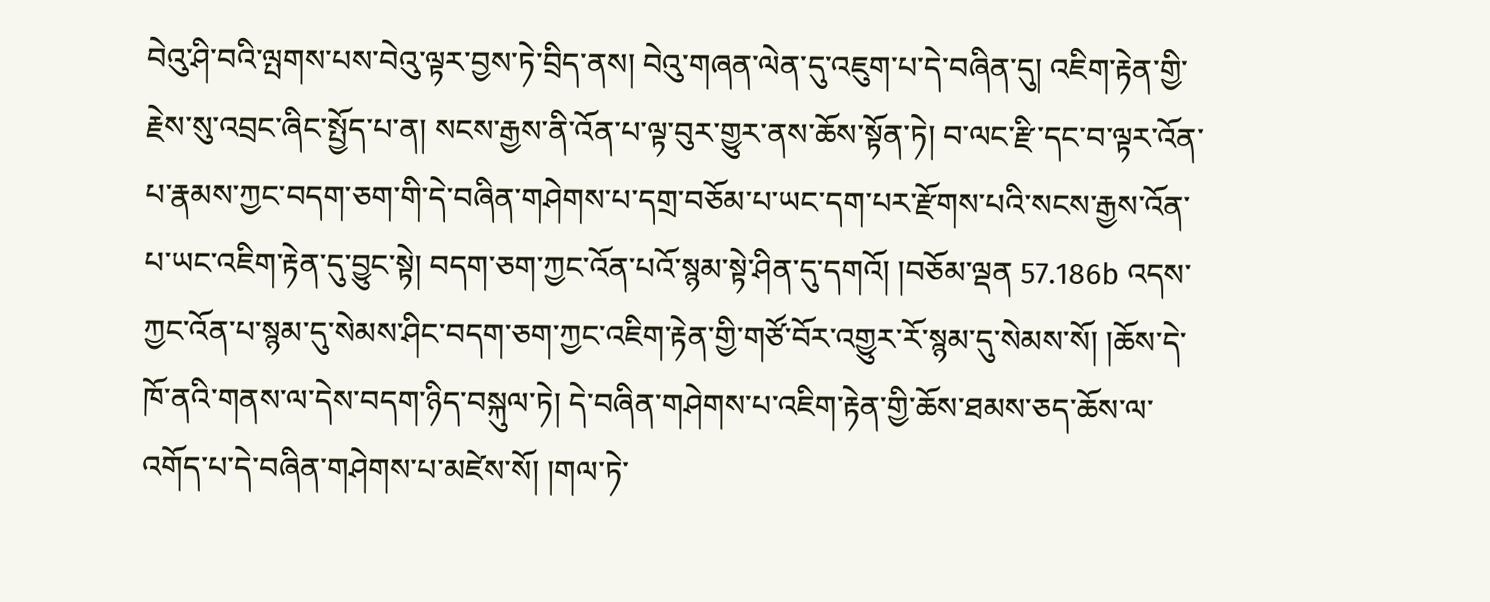བེའུ་ཤི་བའི་ལྤགས་པས་བེའུ་ལྟར་བྱས་ཏེ་བྲིད་ནས། བེའུ་གཞན་ལེན་དུ་འཇུག་པ་དེ་བཞིན་དུ། འཇིག་རྟེན་གྱི་རྗེས་སུ་འབྲང་ཞིང་སྤྱོད་པ་ན། སངས་རྒྱས་ནི་འོན་པ་ལྟ་བུར་གྱུར་ནས་ཆོས་སྟོན་ཏེ། བ་ལང་རྫི་དང་བ་ལྟར་འོན་པ་རྣམས་ཀྱང་བདག་ཅག་གི་དེ་བཞིན་གཤེགས་པ་དགྲ་བཅོམ་པ་ཡང་དག་པར་རྫོགས་པའི་སངས་རྒྱས་འོན་པ་ཡང་འཇིག་རྟེན་དུ་བྱུང་སྟེ། བདག་ཅག་ཀྱང་འོན་པའོ་སྙམ་སྟེ་ཤིན་དུ་དགའོ། །བཅོམ་ལྡན 57.186b འདས་ཀྱང་འོན་པ་སྙམ་དུ་སེམས་ཤིང་བདག་ཅག་ཀྱང་འཇིག་རྟེན་གྱི་གཙོ་བོར་འགྱུར་རོ་སྙམ་དུ་སེམས་སོ། །ཆོས་དེ་ཁོ་ནའི་གནས་ལ་དེས་བདག་ཉིད་བསྐུལ་ཏེ། དེ་བཞིན་གཤེགས་པ་འཇིག་རྟེན་གྱི་ཆོས་ཐམས་ཅད་ཆོས་ལ་འགོད་པ་དེ་བཞིན་གཤེགས་པ་མཛེས་སོ། །གལ་ཏེ་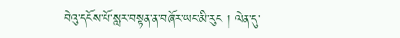བེའུ་དངོས་པོ་སླར་བསྟན་ན་བཞོར་ཡང་མི་རུང ། ལེན་དུ་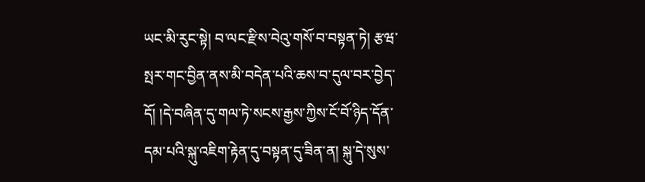ཡང་མི་རུང་སྟེ། བ་ལང་རྫིས་བེའུ་གསོ་བ་བསྟན་ཏེ། རྩཝ་སྤར་གང་བྱིན་ནས་མི་བདེན་པའི་ཆས་བ་དུལ་བར་བྱེད་དོ། །དེ་བཞིན་དུ་གལ་ཏེ་སངས་རྒྱས་ཀྱིས་ངོ་བོ་ཉིད་དོན་དམ་པའི་སྐུ་འཇིག་རྟེན་དུ་བསྟན་དུ་ཟིན་ན། སྐུ་དེ་སུས་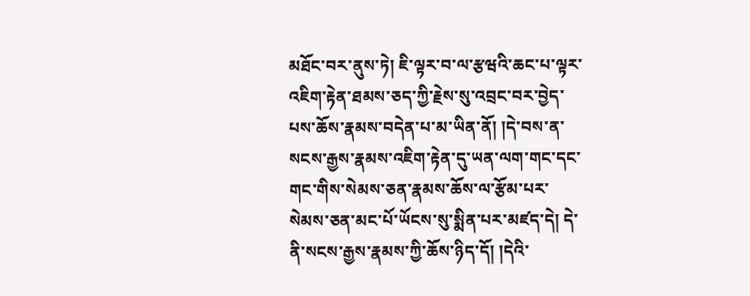མཐོང་བར་ནུས་ཏེ། ཇི་ལྟར་བ་ལ་རྩཝའི་ཆང་པ་ལྟར་འཇིག་རྟེན་ཐམས་ཅད་ཀྱི་རྗེས་སུ་འབྲང་བར་བྱེད་པས་ཆོས་རྣམས་བདེན་པ་མ་ཡིན་ནོ། །དེ་བས་ན་སངས་རྒྱས་རྣམས་འཇིག་རྟེན་དུ་ཡན་ལག་གང་དང་གང་གིས་སེམས་ཅན་རྣམས་ཆོས་ལ་རྩོམ་པར་སེམས་ཅན་མང་པོ་ཡོངས་སུ་སྨིན་པར་མཛད་དེ། དེ་ནི་སངས་རྒྱས་རྣམས་ཀྱི་ཆོས་ཉིད་དོ། །དེའི་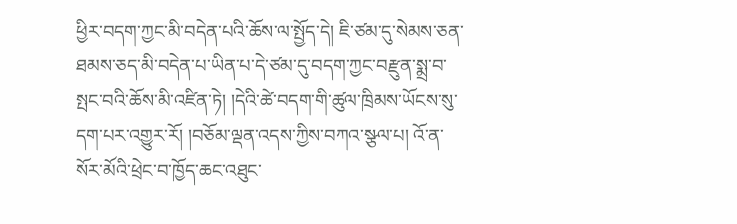ཕྱིར་བདག་ཀྱང་མི་བདེན་པའི་ཆོས་ལ་སྤྱོད་དེ། ཇི་ཙམ་དུ་སེམས་ཅན་ཐམས་ཅད་མི་བདེན་པ་ཡིན་པ་དེ་ཙམ་དུ་བདག་ཀྱང་བརྫུན་སྨྲ་བ་སྤང་བའི་ཆོས་མི་འཛིན་ཏེ། །དེའི་ཚེ་བདག་གི་ཚུལ་ཁྲིམས་ཡོངས་སུ་དག་པར་འགྱུར་རོ། །བཅོམ་ལྡན་འདས་ཀྱིས་བཀའ་སྩལ་པ། འོ་ན་སོར་མོའི་ཕྲེང་བ་ཁྱོད་ཆང་འཐུང་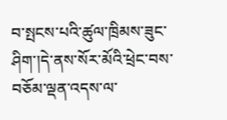བ་སྤངས་པའི་ཚུལ་ཁྲིམས་ཟུང་ཤིག་།དེ་ནས་སོར་མོའི་ཕྲེང་བས་བཅོམ་ལྡན་འདས་ལ་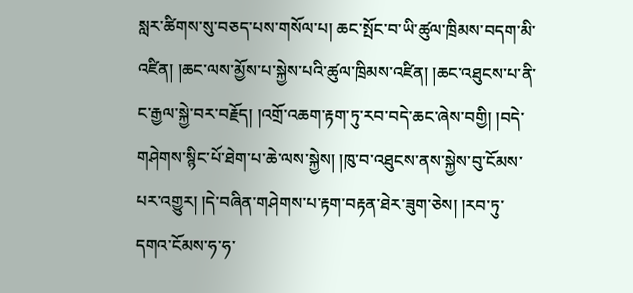སླར་ཚིགས་སུ་བཅད་པས་གསོལ་པ། ཆང་སྤོང་བ་ཡི་ཚུལ་ཁྲིམས་བདག་མི་འཛིན། །ཆང་ལས་མྱོས་པ་སྐྱེས་པའི་ཚུལ་ཁྲིམས་འཛིན། །ཆང་འཐུངས་པ་ནི་ང་རྒྱལ་སྐྱེ་བར་བརྗོད། །འགྲོ་འཆག་རྟག་ཏུ་རབ་བདེ་ཆང་ཞེས་བགྱི། །བདེ་གཤེགས་སྙིང་པོ་ཐེག་པ་ཆེ་ལས་སྐྱེས། །ཁུ་བ་འཐུངས་ནས་སྐྱེས་བུ་ངོམས་པར་འགྱུར། །དེ་བཞིན་གཤེགས་པ་རྟག་བརྟན་ཐེར་ཟུག་ཅེས། །རབ་ཏུ་དགའ་ངོམས་ཧ་ཧ་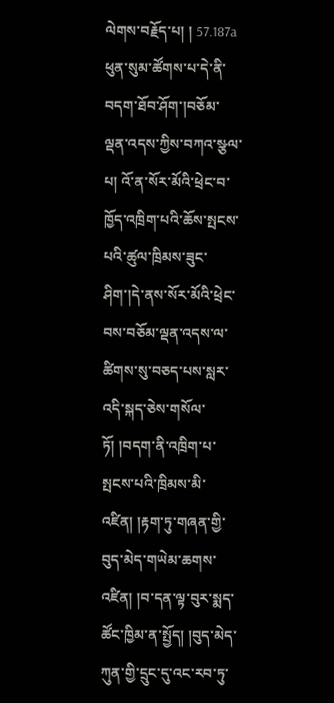ལེགས་བརྗོད་པ། ། 57.187a ཕུན་སུམ་ཚོགས་པ་དེ་ནི་བདག་ཐོབ་ཤོག་།བཅོམ་ལྡན་འདས་ཀྱིས་བཀའ་སྩལ་པ། འོ་ན་སོར་མོའི་ཕྲེང་བ་ཁྱོད་འཁྲིག་པའི་ཆོས་སྤངས་པའི་ཚུལ་ཁྲིམས་ཟུང་ཤིག་།དེ་ནས་སོར་མོའི་ཕྲེང་བས་བཅོམ་ལྡན་འདས་ལ་ཚིགས་སུ་བཅད་པས་སླར་འདི་སྐད་ཅེས་གསོལ་ཏོ། །བདག་ནི་འཁྲིག་པ་སྤངས་པའི་ཁྲིམས་མི་འཛིན། །རྟག་ཏུ་གཞན་གྱི་བུད་མེད་གཡེམ་ཆགས་འཛིན། །བ་དན་ལྟ་བུར་སྨད་ཚོང་ཁྱིམ་ན་སྤྱོད། །བུད་མེད་ཀུན་གྱི་དྲུང་དུ་འང་རབ་ཏུ་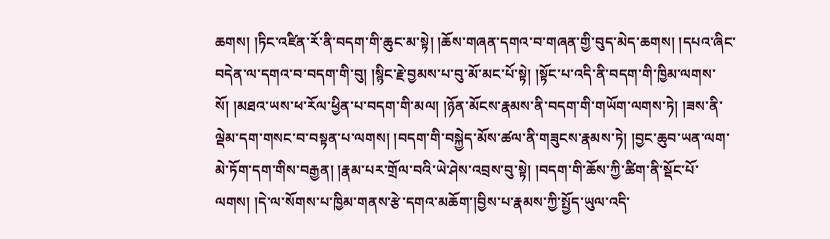ཆགས། །ཏིང་འཛིན་རོ་ནི་བདག་གི་ཆུང་མ་སྟེ། །ཆོས་གཞན་དགའ་བ་གཞན་གྱི་བུད་མེད་ཆགས། །དཔའ་ཞིང་བདེན་ལ་དགའ་བ་བདག་གི་བུ། །སྙིང་རྗེ་བྱམས་པ་བུ་མོ་མང་པོ་སྟེ། །སྟོང་པ་འདི་ནི་བདག་གི་ཁྱིམ་ལགས་སོ། །མཐའ་ཡས་ཕ་རོལ་ཕྱིན་པ་བདག་གི་མལ། །ཉོན་མོངས་རྣམས་ནི་བདག་གི་གཡོག་ལགས་ཏེ། །ཟས་ནི་ལྡེམ་དག་གསང་བ་བསྟན་པ་ལགས། །བདག་གི་བསྐྱེད་མོས་ཚལ་ནི་གཟུངས་རྣམས་ཏེ། །བྱང་ཆུབ་ཡན་ལག་མེ་ཏོག་དག་གིས་བརྒྱན། །རྣམ་པར་གྲོལ་བའི་ཡེ་ཤེས་འབྲས་བུ་སྟེ། །བདག་གི་ཆོས་ཀྱི་ཚིག་ནི་སྡོང་པོ་ལགས། །དེ་ལ་སོགས་པ་ཁྱིམ་གནས་རྩེ་དགའ་མཆོག་།བྱིས་པ་རྣམས་ཀྱི་སྤྱོད་ཡུལ་འདི་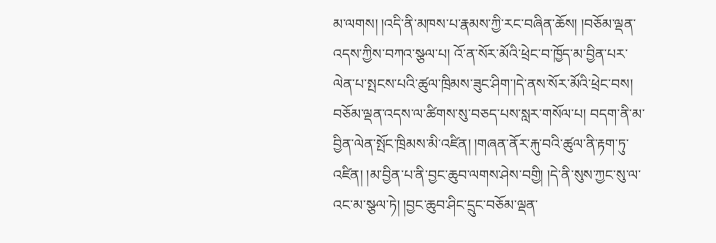མ་ལགས། །འདི་ནི་མཁས་པ་རྣམས་ཀྱི་རང་བཞིན་ཆོས། །བཅོམ་ལྡན་འདས་ཀྱིས་བཀའ་སྩལ་པ། འོ་ན་སོར་མོའི་ཕྲེང་བ་ཁྱོད་མ་བྱིན་པར་ལེན་པ་སྤངས་པའི་ཚུལ་ཁྲིམས་ཟུང་ཤིག་།དེ་ནས་སོར་མོའི་ཕྲེང་བས། བཅོམ་ལྡན་འདས་ལ་ཚིགས་སུ་བཅད་པས་སླར་གསོལ་པ། བདག་ནི་མ་བྱིན་ལེན་སྤོང་ཁྲིམས་མི་འཛིན། །གཞན་ནོར་རྐུ་བའི་ཚུལ་ནི་རྟག་ཏུ་འཛིན། །མ་བྱིན་པ་ནི་བྱང་ཆུབ་ལགས་ཤེས་བགྱི། །དེ་ནི་སུས་ཀྱང་སུ་ལ་འང་མ་སྩལ་ཏེ། །བྱང་ཆུབ་ཤིང་དྲུང་བཅོམ་ལྡན་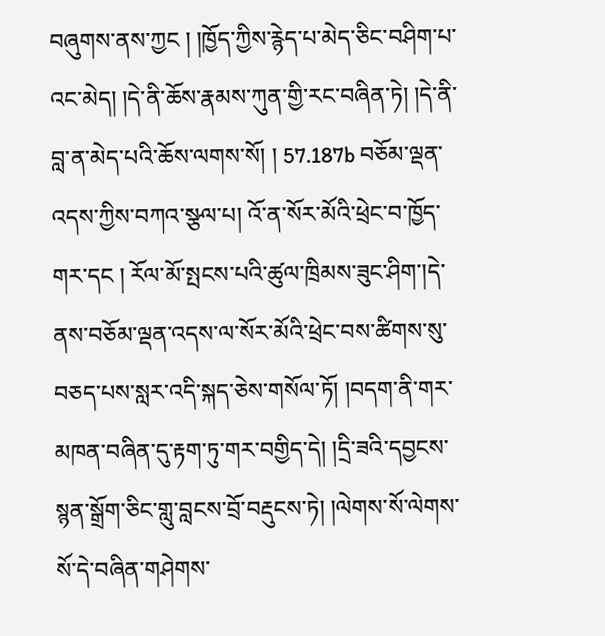བཞུགས་ནས་ཀྱང ། །ཁྱོད་ཀྱིས་རྙེད་པ་མེད་ཅིང་བཤིག་པ་འང་མེད། །དེ་ནི་ཆོས་རྣམས་ཀུན་གྱི་རང་བཞིན་ཏེ། །དེ་ནི་བླ་ན་མེད་པའི་ཆོས་ལགས་སོ། ། 57.187b བཅོམ་ལྡན་འདས་ཀྱིས་བཀའ་སྩལ་པ། འོ་ན་སོར་མོའི་ཕྲེང་བ་ཁྱོད་གར་དང ། རོལ་མོ་སྤངས་པའི་ཚུལ་ཁྲིམས་ཟུང་ཤིག་།དེ་ནས་བཅོམ་ལྡན་འདས་ལ་སོར་མོའི་ཕྲེང་བས་ཚིགས་སུ་བཅད་པས་སླར་འདི་སྐད་ཅེས་གསོལ་ཏོ། །བདག་ནི་གར་མཁན་བཞིན་དུ་རྟག་ཏུ་གར་བགྱིད་དེ། །དྲི་ཟའི་དབྱངས་སྙན་སྒྲོག་ཅིང་གླུ་བླངས་བྲོ་བརྡུངས་ཏེ། །ལེགས་སོ་ལེགས་སོ་དེ་བཞིན་གཤེགས་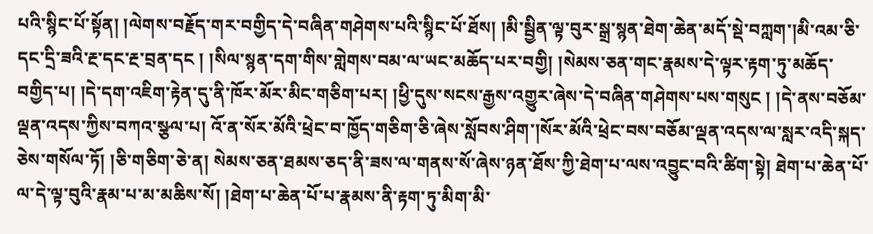པའི་སྙིང་པོ་སྟོན། །ལེགས་བརྗོད་གར་བགྱིད་དེ་བཞིན་གཤེགས་པའི་སྙིང་པོ་ཐོས། །མི་སྦྱིན་ལྟ་བུར་སྒྲ་སྙན་ཐེག་ཆེན་མདོ་སྡེ་བཀླག་།མི་འམ་ཅི་དང་དྲི་ཟའི་རྔ་དང་རྔ་བྲན་དང ། །སིལ་སྙན་དག་གིས་གླེགས་བམ་ལ་ཡང་མཆོད་པར་བགྱི། །སེམས་ཅན་གང་རྣམས་དེ་ལྟར་རྟག་ཏུ་མཆོད་བགྱིད་པ། །དེ་དག་འཇིག་རྟེན་དུ་ནི་ཁོར་མོར་མིང་གཅིག་པར། །ཕྱི་དུས་སངས་རྒྱས་འགྱུར་ཞེས་དེ་བཞིན་གཤེགས་པས་གསུང ། །དེ་ནས་བཅོམ་ལྡན་འདས་ཀྱིས་བཀའ་སྩལ་པ། འོ་ན་སོར་མོའི་ཕྲེང་བ་ཁྱོད་གཅིག་ཅི་ཞེས་སློབས་ཤིག་།སོར་མོའི་ཕྲེང་བས་བཅོམ་ལྡན་འདས་ལ་སླར་འདི་སྐད་ཅེས་གསོལ་ཏོ། །ཅི་གཅིག་ཅེ་ན། སེམས་ཅན་ཐམས་ཅད་ནི་ཟས་ལ་གནས་སོ་ཞེས་ཉན་ཐོས་ཀྱི་ཐེག་པ་ལས་འབྱུང་བའི་ཚིག་སྟེ། ཐེག་པ་ཆེན་པོ་ལ་དེ་ལྟ་བུའི་རྣམ་པ་མ་མཆིས་སོ། །ཐེག་པ་ཆེན་པོ་པ་རྣམས་ནི་རྟག་ཏུ་མིག་མི་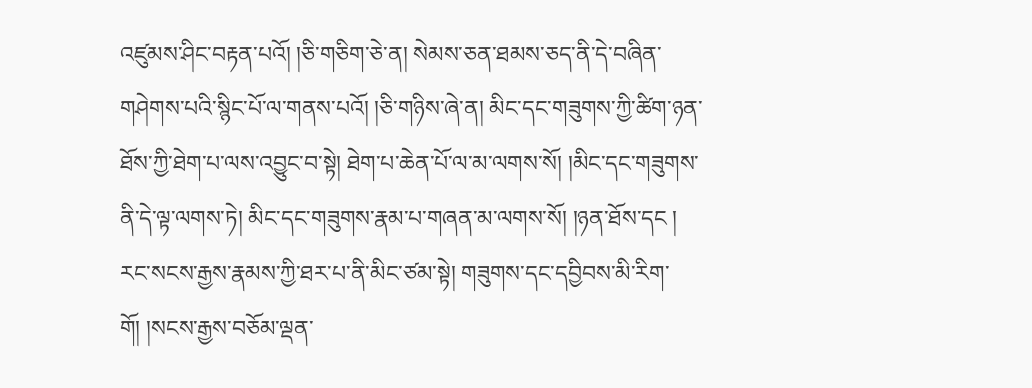འཛུམས་ཤིང་བརྟན་པའོ། །ཅི་གཅིག་ཅེ་ན། སེམས་ཅན་ཐམས་ཅད་ནི་དེ་བཞིན་གཤེགས་པའི་སྙིང་པོ་ལ་གནས་པའོ། །ཅི་གཉིས་ཞེ་ན། མིང་དང་གཟུགས་ཀྱི་ཚིག་ཉན་ཐོས་ཀྱི་ཐེག་པ་ལས་འབྱུང་བ་སྟེ། ཐེག་པ་ཆེན་པོ་ལ་མ་ལགས་སོ། །མིང་དང་གཟུགས་ནི་དེ་ལྟ་ལགས་ཏེ། མིང་དང་གཟུགས་རྣམ་པ་གཞན་མ་ལགས་སོ། །ཉན་ཐོས་དང ། རང་སངས་རྒྱས་རྣམས་ཀྱི་ཐར་པ་ནི་མིང་ཙམ་སྟེ། གཟུགས་དང་དབྱིབས་མི་རིག་གོ། །སངས་རྒྱས་བཅོམ་ལྡན་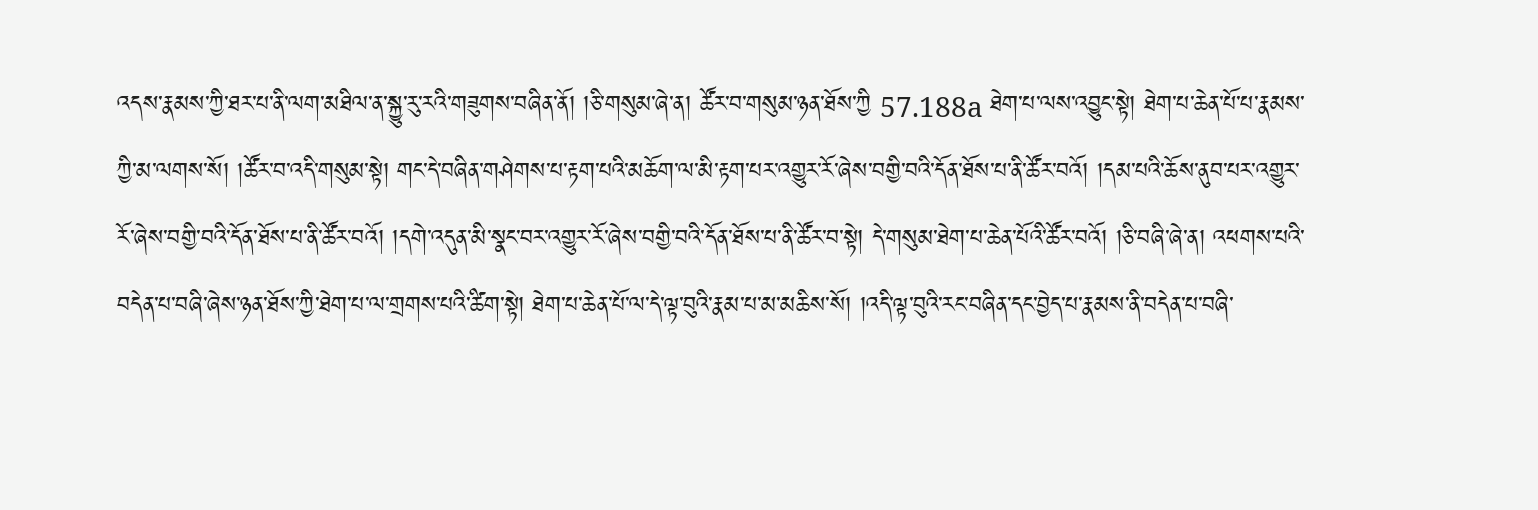འདས་རྣམས་ཀྱི་ཐར་པ་ནི་ལག་མཐིལ་ན་སྐྱུ་རུ་རའི་གཟུགས་བཞིན་ནོ། །ཅི་གསུམ་ཞེ་ན། ཚོར་བ་གསུམ་ཉན་ཐོས་ཀྱི 57.188a ཐེག་པ་ལས་འབྱུང་སྟེ། ཐེག་པ་ཆེན་པོ་པ་རྣམས་ཀྱི་མ་ལགས་སོ། །ཚོར་བ་འདི་གསུམ་སྟེ། གང་དེ་བཞིན་གཤེགས་པ་རྟག་པའི་མཆོག་ལ་མི་རྟག་པར་འགྱུར་རོ་ཞེས་བགྱི་བའི་དོན་ཐོས་པ་ནི་ཚོར་བའོ། །དམ་པའི་ཆོས་ནུབ་པར་འགྱུར་རོ་ཞེས་བགྱི་བའི་དོན་ཐོས་པ་ནི་ཚོར་བའོ། །དགེ་འདུན་མི་སྣང་བར་འགྱུར་རོ་ཞེས་བགྱི་བའི་དོན་ཐོས་པ་ནི་ཚོར་བ་སྟེ། དེ་གསུམ་ཐེག་པ་ཆེན་པོའི་ཚོར་བའོ། །ཅི་བཞི་ཞེ་ན། འཕགས་པའི་བདེན་པ་བཞི་ཞེས་ཉན་ཐོས་ཀྱི་ཐེག་པ་ལ་གྲགས་པའི་ཚིག་སྟེ། ཐེག་པ་ཆེན་པོ་ལ་དེ་ལྟ་བུའི་རྣམ་པ་མ་མཆིས་སོ། །འདི་ལྟ་བུའི་རང་བཞིན་དང་བྱེད་པ་རྣམས་ནི་བདེན་པ་བཞི་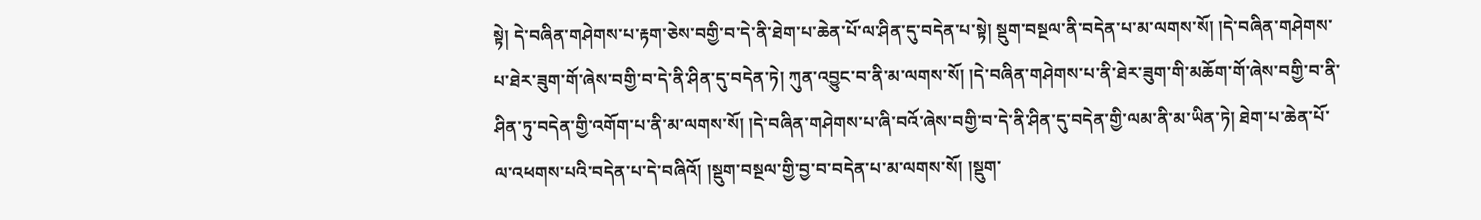སྟེ། དེ་བཞིན་གཤེགས་པ་རྟག་ཅེས་བགྱི་བ་དེ་ནི་ཐེག་པ་ཆེན་པོ་ལ་ཤིན་དུ་བདེན་པ་སྟེ། སྡུག་བསྔལ་ནི་བདེན་པ་མ་ལགས་སོ། །དེ་བཞིན་གཤེགས་པ་ཐེར་ཟུག་གོ་ཞེས་བགྱི་བ་དེ་ནི་ཤིན་དུ་བདེན་ཏེ། ཀུན་འབྱུང་བ་ནི་མ་ལགས་སོ། །དེ་བཞིན་གཤེགས་པ་ནི་ཐེར་ཟུག་གི་མཆོག་གོ་ཞེས་བགྱི་བ་ནི་ཤིན་ཏུ་བདེན་གྱི་འགོག་པ་ནི་མ་ལགས་སོ། །དེ་བཞིན་གཤེགས་པ་ཞི་བའོ་ཞེས་བགྱི་བ་དེ་ནི་ཤིན་དུ་བདེན་གྱི་ལམ་ནི་མ་ཡིན་ཏེ། ཐེག་པ་ཆེན་པོ་ལ་འཕགས་པའི་བདེན་པ་དེ་བཞིའོ། །སྡུག་བསྔལ་གྱི་བྱ་བ་བདེན་པ་མ་ལགས་སོ། །སྡུག་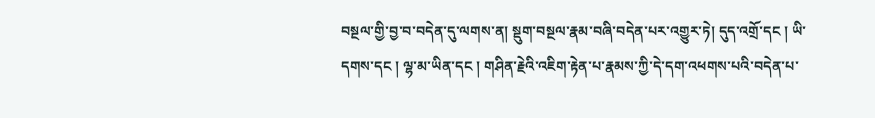བསྔལ་གྱི་བྱ་བ་བདེན་དུ་ལགས་ན། སྡུག་བསྔལ་རྣམ་བཞི་བདེན་པར་འགྱུར་ཏེ། དུད་འགྲོ་དང ། ཡི་དགས་དང ། ལྷ་མ་ཡིན་དང ། གཤིན་རྗེའི་འཇིག་རྟེན་པ་རྣམས་ཀྱི་དེ་དག་འཕགས་པའི་བདེན་པ་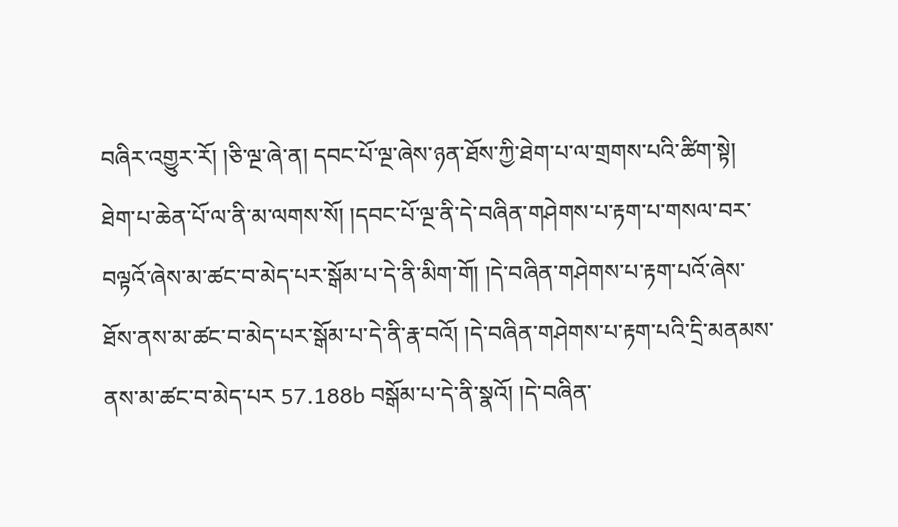བཞིར་འགྱུར་རོ། །ཅི་ལྔ་ཞེ་ན། དབང་པོ་ལྔ་ཞེས་ཉན་ཐོས་ཀྱི་ཐེག་པ་ལ་གྲགས་པའི་ཚིག་སྟེ། ཐེག་པ་ཆེན་པོ་ལ་ནི་མ་ལགས་སོ། །དབང་པོ་ལྔ་ནི་དེ་བཞིན་གཤེགས་པ་རྟག་པ་གསལ་བར་བལྟའོ་ཞེས་མ་ཚང་བ་མེད་པར་སྒོམ་པ་དེ་ནི་མིག་གོ། །དེ་བཞིན་གཤེགས་པ་རྟག་པའོ་ཞེས་ཐོས་ནས་མ་ཚང་བ་མེད་པར་སྒོམ་པ་དེ་ནི་རྣ་བའོ། །དེ་བཞིན་གཤེགས་པ་རྟག་པའི་དྲི་མནམས་ནས་མ་ཚང་བ་མེད་པར 57.188b བསྒོམ་པ་དེ་ནི་སྣའོ། །དེ་བཞིན་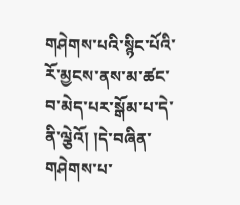གཤེགས་པའི་སྙིང་པོའི་རོ་མྱངས་ནས་མ་ཚང་བ་མེད་པར་སྒོམ་པ་དེ་ནི་ལྕེའོ། །དེ་བཞིན་གཤེགས་པ་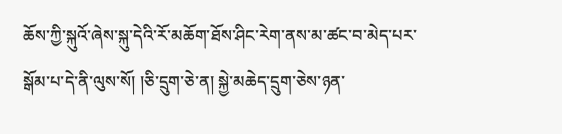ཆོས་ཀྱི་སྐུའོ་ཞེས་སྐུ་དེའི་རོ་མཆོག་ཐོས་ཤིང་རེག་ནས་མ་ཚང་བ་མེད་པར་སྒོམ་པ་དེ་ནི་ལུས་སོ། །ཅི་དྲུག་ཅེ་ན། སྐྱེ་མཆེད་དྲུག་ཅེས་ཉན་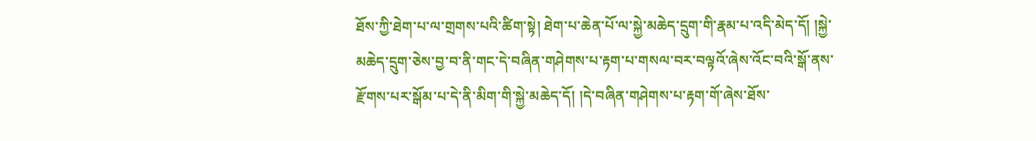ཐོས་ཀྱི་ཐེག་པ་ལ་གྲགས་པའི་ཚིག་སྟེ། ཐེག་པ་ཆེན་པོ་ལ་སྐྱེ་མཆེད་དྲུག་གི་རྣམ་པ་འདི་མེད་དོ། །སྐྱེ་མཆེད་དྲུག་ཅེས་བྱ་བ་ནི་གང་དེ་བཞིན་གཤེགས་པ་རྟག་པ་གསལ་བར་བལྟའོ་ཞེས་འོང་བའི་སྒོ་ནས་རྫོགས་པར་སྒོམ་པ་དེ་ནི་མིག་གི་སྐྱེ་མཆེད་དོ། །དེ་བཞིན་གཤེགས་པ་རྟག་གོ་ཞེས་ཐོས་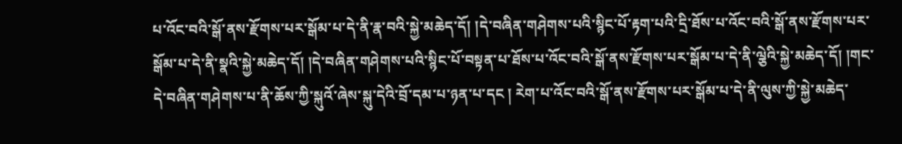པ་འོང་བའི་སྒོ་ནས་རྫོགས་པར་སྒོམ་པ་དེ་ནི་རྣ་བའི་སྐྱེ་མཆེད་དོ། །དེ་བཞིན་གཤེགས་པའི་སྙིང་པོ་རྟག་པའི་དྲི་ཐོས་པ་འོང་བའི་སྒོ་ནས་རྫོགས་པར་སྒོམ་པ་དེ་ནི་སྣའི་སྐྱེ་མཆེད་དོ། །དེ་བཞིན་གཤེགས་པའི་སྙིང་པོ་བསྟན་པ་ཐོས་པ་འོང་བའི་སྒོ་ནས་རྫོགས་པར་སྒོམ་པ་དེ་ནི་ལྕེའི་སྐྱེ་མཆེད་དོ། །གང་དེ་བཞིན་གཤེགས་པ་ནི་ཆོས་ཀྱི་སྐུའོ་ཞེས་སྐུ་དེའི་བྲོ་དམ་པ་ཉན་པ་དང ། རེག་པ་འོང་བའི་སྒོ་ནས་རྫོགས་པར་སྒོམ་པ་དེ་ནི་ལུས་ཀྱི་སྐྱེ་མཆེད་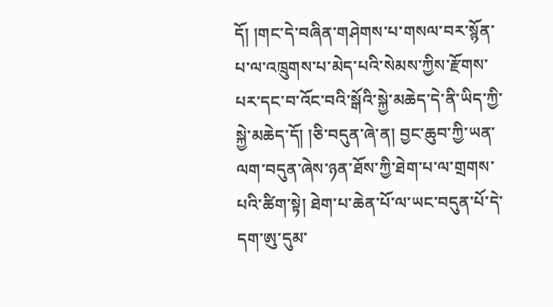དོ། །གང་དེ་བཞིན་གཤེགས་པ་གསལ་བར་སྙོན་པ་ལ་འཁྲུགས་པ་མེད་པའི་སེམས་ཀྱིས་རྫོགས་པར་དང་བ་འོང་བའི་སྒོའི་སྐྱེ་མཆེད་དེ་ནི་ཡིད་ཀྱི་སྐྱེ་མཆེད་དོ། །ཅི་བདུན་ཞེ་ན། བྱང་ཆུབ་ཀྱི་ཡན་ལག་བདུན་ཞེས་ཉན་ཐོས་ཀྱི་ཐེག་པ་ལ་གྲགས་པའི་ཚིག་སྟེ། ཐེག་པ་ཆེན་པོ་ལ་ཡང་བདུན་པོ་དེ་དག་ཨུ་དུམ་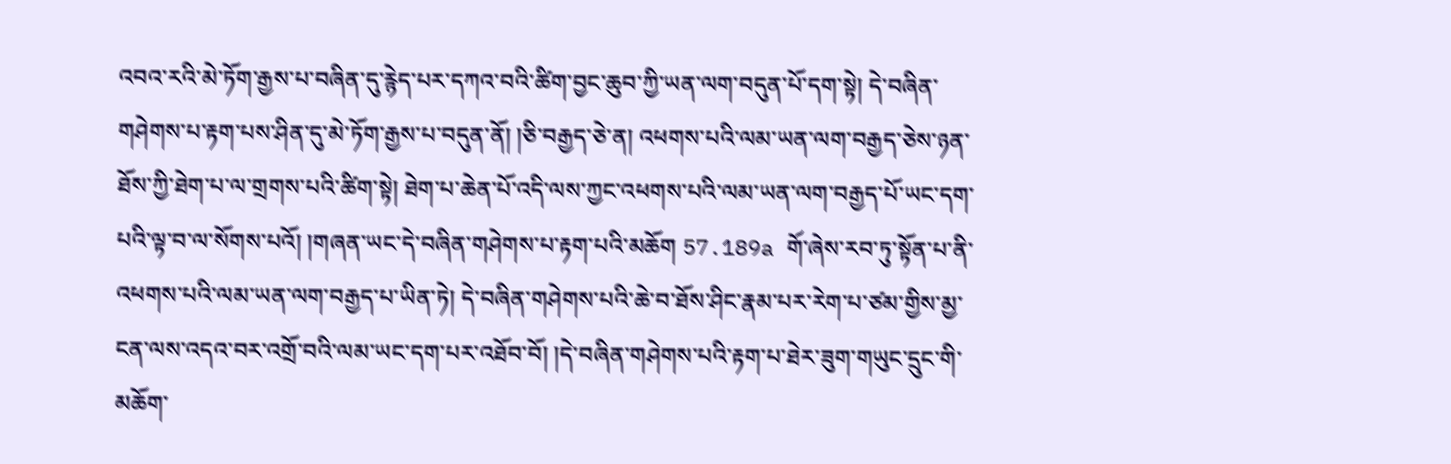འབའ་རའི་མེ་ཏོག་རྒྱས་པ་བཞིན་དུ་རྙེད་པར་དཀའ་བའི་ཚིག་བྱང་ཆུབ་ཀྱི་ཡན་ལག་བདུན་པོ་དག་སྟེ། དེ་བཞིན་གཤེགས་པ་རྟག་པས་ཤིན་དུ་མེ་ཏོག་རྒྱས་པ་བདུན་ནོ། །ཅི་བརྒྱད་ཅེ་ན། འཕགས་པའི་ལམ་ཡན་ལག་བརྒྱད་ཅེས་ཉན་ཐོས་ཀྱི་ཐེག་པ་ལ་གྲགས་པའི་ཚིག་སྟེ། ཐེག་པ་ཆེན་པོ་འདི་ལས་ཀྱང་འཕགས་པའི་ལམ་ཡན་ལག་བརྒྱད་པོ་ཡང་དག་པའི་ལྟ་བ་ལ་སོགས་པའོ། །གཞན་ཡང་དེ་བཞིན་གཤེགས་པ་རྟག་པའི་མཆོག 57.189a གོ་ཞེས་རབ་ཏུ་སྟོན་པ་ནི་འཕགས་པའི་ལམ་ཡན་ལག་བརྒྱད་པ་ཡིན་ཏེ། དེ་བཞིན་གཤེགས་པའི་ཆེ་བ་ཐོས་ཤིང་རྣམ་པར་རེག་པ་ཙམ་གྱིས་མྱ་ངན་ལས་འདའ་བར་འགྲོ་བའི་ལམ་ཡང་དག་པར་འཐོབ་བོ། །དེ་བཞིན་གཤེགས་པའི་རྟག་པ་ཐེར་ཟུག་གཡུང་དྲུང་གི་མཆོག་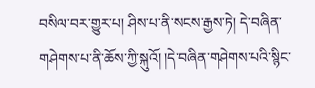བསིལ་བར་གྱུར་པ། ཤིས་པ་ནི་སངས་རྒྱས་ཏེ། དེ་བཞིན་གཤེགས་པ་ནི་ཆོས་ཀྱི་སྐུའོ། །དེ་བཞིན་གཤེགས་པའི་སྙིང་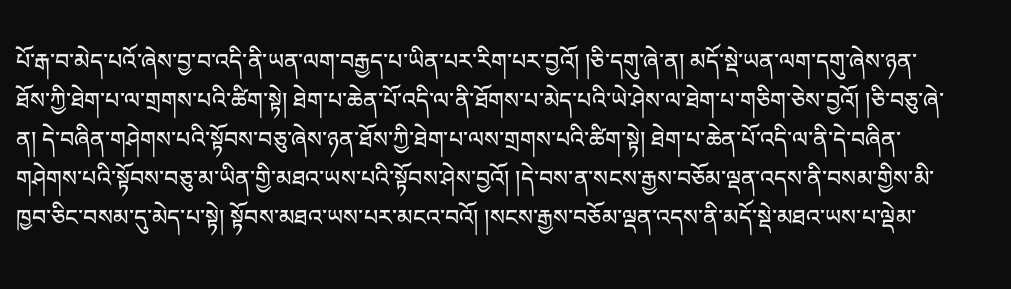པོ་རྒ་བ་མེད་པའོ་ཞེས་བྱ་བ་འདི་ནི་ཡན་ལག་བརྒྱད་པ་ཡིན་པར་རིག་པར་བྱའོ། །ཅི་དགུ་ཞེ་ན། མདོ་སྡེ་ཡན་ལག་དགུ་ཞེས་ཉན་ཐོས་ཀྱི་ཐེག་པ་ལ་གྲགས་པའི་ཚིག་སྟེ། ཐེག་པ་ཆེན་པོ་འདི་ལ་ནི་ཐོགས་པ་མེད་པའི་ཡེ་ཤེས་ལ་ཐེག་པ་གཅིག་ཅེས་བྱའོ། །ཅི་བཅུ་ཞེ་ན། དེ་བཞིན་གཤེགས་པའི་སྟོབས་བཅུ་ཞེས་ཉན་ཐོས་ཀྱི་ཐེག་པ་ལས་གྲགས་པའི་ཚིག་སྟེ། ཐེག་པ་ཆེན་པོ་འདི་ལ་ནི་དེ་བཞིན་གཤེགས་པའི་སྟོབས་བཅུ་མ་ཡིན་གྱི་མཐའ་ཡས་པའི་སྟོབས་ཤེས་བྱའོ། །དེ་བས་ན་སངས་རྒྱས་བཅོམ་ལྡན་འདས་ནི་བསམ་གྱིས་མི་ཁྱབ་ཅིང་བསམ་དུ་མེད་པ་སྟེ། སྟོབས་མཐའ་ཡས་པར་མངའ་བའོ། །སངས་རྒྱས་བཅོམ་ལྡན་འདས་ནི་མདོ་སྡེ་མཐའ་ཡས་པ་ལྡེམ་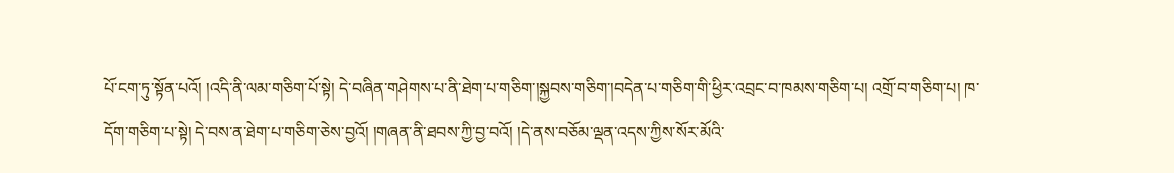པོ་ངག་ཏུ་སྟོན་པའོ། །འདི་ནི་ལམ་གཅིག་པོ་སྟེ། དེ་བཞིན་གཤེགས་པ་ནི་ཐེག་པ་གཅིག་།སྐྱབས་གཅིག་།བདེན་པ་གཅིག་གི་ཕྱིར་འབྲང་བ་ཁམས་གཅིག་པ། འགྲོ་བ་གཅིག་པ། ཁ་དོག་གཅིག་པ་སྟེ། དེ་བས་ན་ཐེག་པ་གཅིག་ཅེས་བྱའོ། །གཞན་ནི་ཐབས་ཀྱི་བྱ་བའོ། །དེ་ནས་བཅོམ་ལྡན་འདས་ཀྱིས་སོར་མོའི་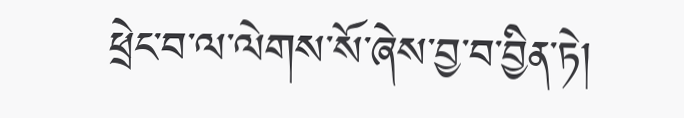ཕྲེང་བ་ལ་ལེགས་སོ་ཞེས་བྱ་བ་བྱིན་ཏེ།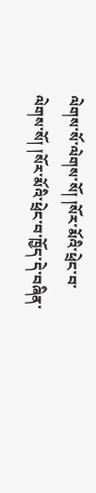ལེགས་སོ་ལེགས་སོ། །སོར་མོའི་ཕྲེང་བ་ལེགས་སོ། །སོར་མོའི་ཕྲེང་བ་ཁྱོད་དེ་བཞིན་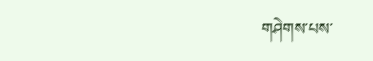གཤེགས་པས་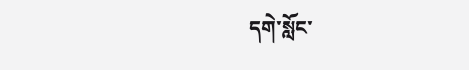དགེ་སློང་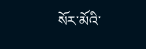སོར་མོའི་